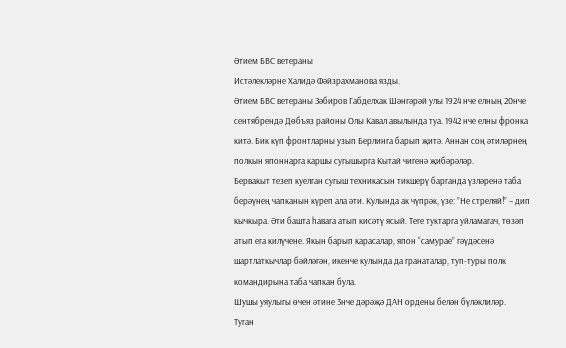Әтием БВС ветераны
Истәлекләрне Халидә Фәйзрахманова язды.
Әтием БВС ветераны Зәбиров Габделхак Шәнгәрәй улы 1924 нче елның 20нче сентябрендә Дөбъяз районы Олы Кавал авылында туа. 1942 нче елны фронка китә. Бик күп фронтларны узып Берлинга барып җитә. Аннан соң әтиләрнең полкын японнарга каршы сугышырга Кытай чигенә җибәрәләр.
Бервакыт тезеп куелган сугыш техникасын тикшерү барганда үзләренә таба берәүнең чапканын күреп ала әти. Кулында ак чүпрәк, үзе: ”Не стреляй!” – дип кычкыра. Әти башта һавага атып кисәтү ясый. Теге туктарга уйламагач, төзәп атып ега килүчене. Якын барып карасалар, япон “самурае” гәүдәсенә шартлаткычлар бәйләгән, икенче кулында да гранаталар, туп-туры полк командирына таба чапкан була.
Шушы уяулыгы өчен әтине 3нче дәрәҗә ДАН ордены белән бүләклиләр.
Туган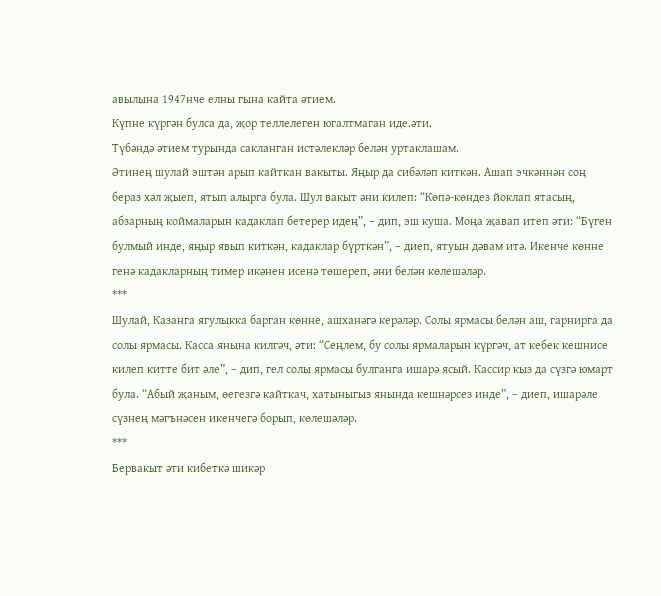авылына 1947нче елны гына кайта әтием.
Күпне күргән булса да, җор теллелеген югалтмаган иде.әти.
Түбәндә әтием турында сакланган истәлекләр белән уртаклашам.
Әтинең шулай эштән арып кайткан вакыты. Яңыр да сибәләп киткән. Ашап эчкәннән соң бераз хәл җыеп, ятып алырга була. Шул вакыт әни килеп: “Көпә-көндез йоклап ятасың, абзарның коймаларын кадаклап бетерер идең”, – дип, эш куша. Моңа җавап итеп әти: “Бүген булмый инде, яңыр явып киткән, кадаклар бүрткән”, – диеп, ятуын дәвам итә. Икенче көнне генә кадакларның тимер икәнен исенә төшереп, әни белән көлешәләр.
***
Шулай, Казанга ягулыкка барган көнне, ашханәгә керәләр. Солы ярмасы белән аш, гарнирга да солы ярмасы. Касса янына килгәч, әти: “Сеңлем, бу солы ярмаларын күргәч, ат кебек кешнисе килеп китте бит әле”, – дип, гел солы ярмасы булганга ишарә ясый. Кассир кыз да сүзгә юмарт була. “Абый җаным, өегезгә кайткач, хатыныгыз янында кешнәрсез инде”, – диеп, ишарәле сүзнең мәгънәсен икенчегә борып, көлешәләр.
***
Бервакыт әти кибеткә шикәр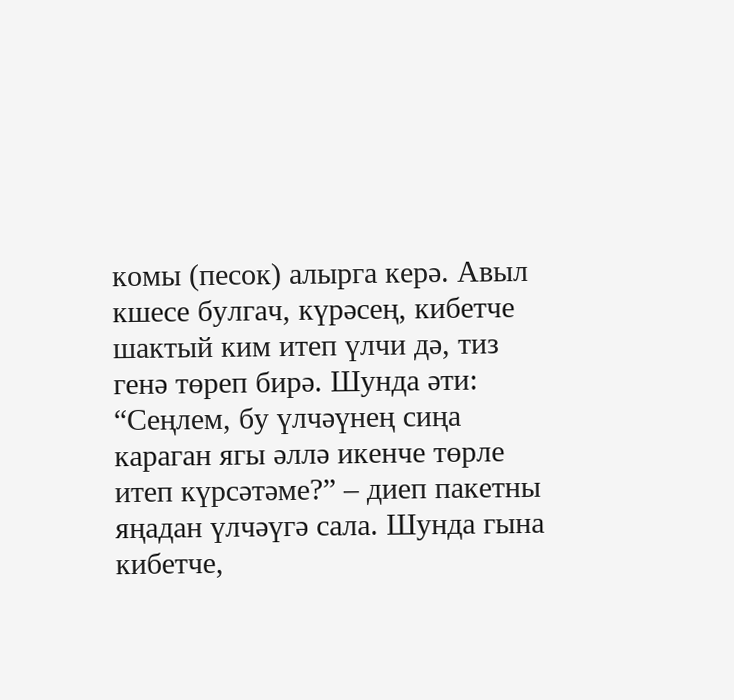комы (песок) алырга керә. Авыл кшесе булгач, күрәсең, кибетче шактый ким итеп үлчи дә, тиз генә төреп бирә. Шунда әти: “Сеңлем, бу үлчәүнең сиңа караган ягы әллә икенче төрле итеп күрсәтәме?” – диеп пакетны яңадан үлчәүгә сала. Шунда гына кибетче,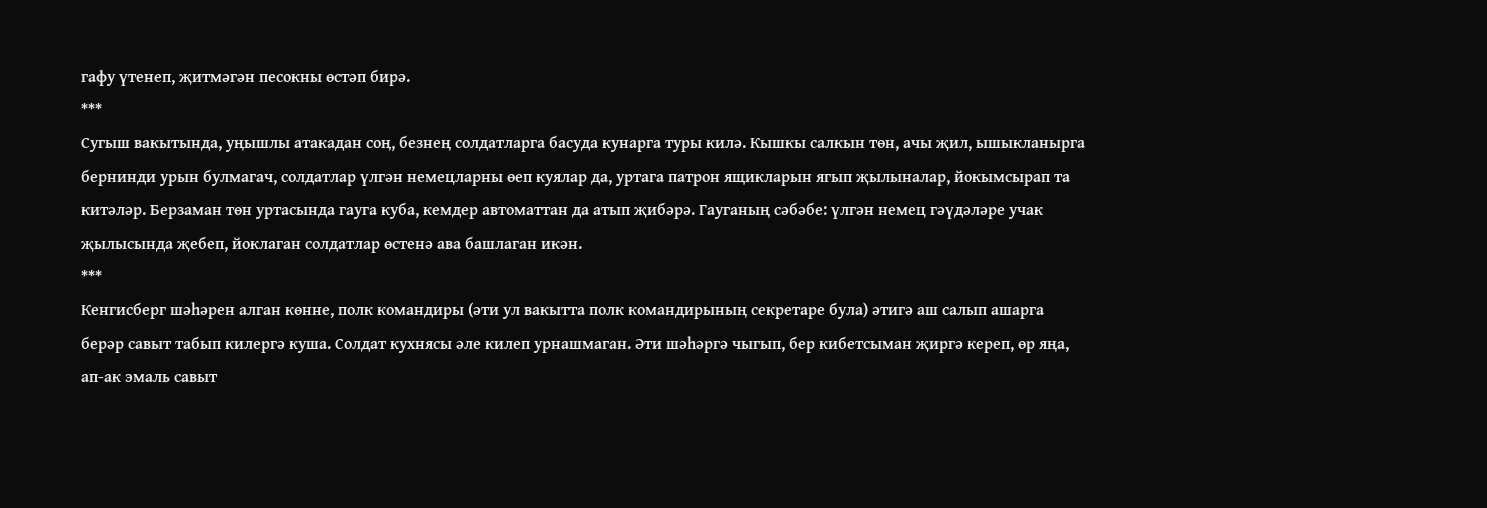гафу үтенеп, җитмәгән песокны өстәп бирә.
***
Сугыш вакытында, уңышлы атакадан соң, безнең солдатларга басуда кунарга туры килә. Кышкы салкын төн, ачы җил, ышыкланырга бернинди урын булмагач, солдатлар үлгән немецларны өеп куялар да, уртага патрон ящикларын ягып җылыналар, йокымсырап та китәләр. Берзаман төн уртасында гауга куба, кемдер автоматтан да атып җибәрә. Гауганың сәбәбе: үлгән немец гәүдәләре учак җылысында җебеп, йоклаган солдатлар өстенә ава башлаган икән.
***
Кенгисберг шәһәрен алган көнне, полк командиры (әти ул вакытта полк командирының секретаре була) әтигә аш салып ашарга берәр савыт табып килергә куша. Солдат кухнясы әле килеп урнашмаган. Әти шәһәргә чыгып, бер кибетсыман җиргә кереп, өр яңа, ап-ак эмаль савыт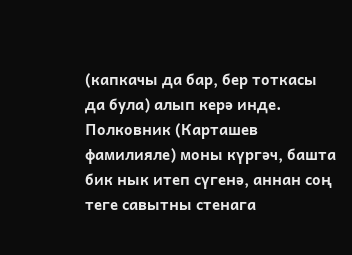(капкачы да бар, бер тоткасы да була) алып керә инде. Полковник (Карташев фамилияле) моны күргәч, башта бик нык итеп сүгенә, аннан соң теге савытны стенага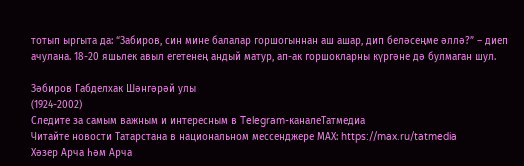тотып ыргыта да: “Забиров, син мине балалар горшогыннан аш ашар, дип беләсеңме әллә?” – диеп ачулана. 18-20 яшьлек авыл егетенең андый матур, ап-ак горшокларны күргәне дә булмаган шул.

Зәбиров Габделхак Шәнгәрәй улы
(1924-2002)
Следите за самым важным и интересным в Telegram-каналеТатмедиа
Читайте новости Татарстана в национальном мессенджере MАХ: https://max.ru/tatmedia
Хәзер Арча һәм Арча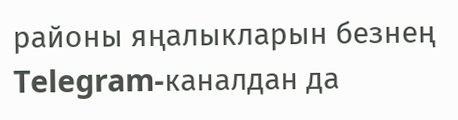районы яңалыкларын безнең Telegram-каналдан да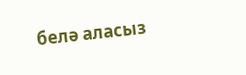белә аласыз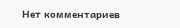Нет комментариев